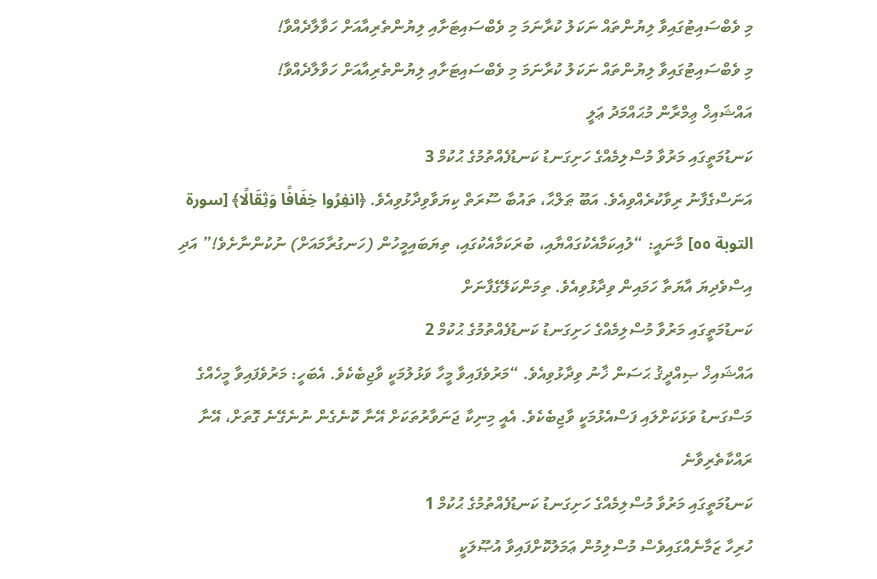މި ވެބްސައިޓުގައިވާ ލިޔުންތައް ނަކަލު ކުރާނަމަ މި ވެބްސައިޓަށާއި ލިޔުންތެރިއާއަށް ހަވާލާދެއްވާ!
މި ވެބްސައިޓުގައިވާ ލިޔުންތައް ނަކަލު ކުރާނަމަ މި ވެބްސައިޓަށާއި ލިޔުންތެރިއާއަށް ހަވާލާދެއްވާ!
އައްޝައިޚް ޢިމްރާން މުޙައްމަދު ޢަލީ
ކަނޑުމަތީގައި މަރުވާ މުސްލިމެއްގެ ހަށިގަނޑު ކަނޑުފެއްތުމުގެ ޙުކުމް 3
އަނަސްގެފާނު ރިވާކުރެއްވިއެވެ. އަބޫ ޠަލްޙާ، ތައުބާ ސޫރަތް ކިޔަވާވިދާޅުވިއެވެ. ﴿انفِرُوا خِفَافًا وَثِقَالًا﴾ [سورة التوبة ٥٥] މާނައީ: “ލުއިކަމާއެކުގައްޔާއި، ބުރަކަމާއެކުގައި، ތިޔަބައިމީހުން (ހަނގުރާމައަށް) ނުކުންނާށެވެ!” އަދި އިސްވެދިޔަ އާޔަތާ ހަމައިން ވިދާޅުވިއެވެ. ތިމަންކަލޭގެފާނަށް
ކަނޑުމަތީގައި މަރުވާ މުސްލިމެއްގެ ހަށިގަނޑު ކަނޑުފެއްތުމުގެ ޙުކުމް 2
އައްޝައިޚް ޞިއްދީޤު ޙަސަން ޚާނު ވިދާޅުވިއެވެ. “މަރުވެފައިވާ މީހާ ވަޅުލުމަކީ ވާޖިބެކެވެ. އެބަހީ: މަރުވެފައިވާ މީހެއްގެ މަސްގަނޑު ވަޅަކަށްލައި ފަސްއެޅުމަކީ ވާޖިބެކެވެ. އެއީ މިނިކާ ޖަނަވާރުތަކަށް އޭނާ ކޮނެގެން ނުނެގޭނެ ގޮތަށް، އޭނާ ރައްކާތެރިވާނެ
ކަނޑުމަތީގައި މަރުވާ މުސްލިމެއްގެ ހަށިގަނޑު ކަނޑުފެއްތުމުގެ ޙުކުމް 1
ހުރިހާ ޒަމާނެއްގައިވެސް މުސްލިމުން ޢަމަލުކޮށްފައިވާ އުޞޫލަކީ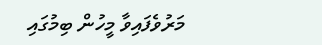މަރުވެފައިވާ މީހުން ބިމުގައި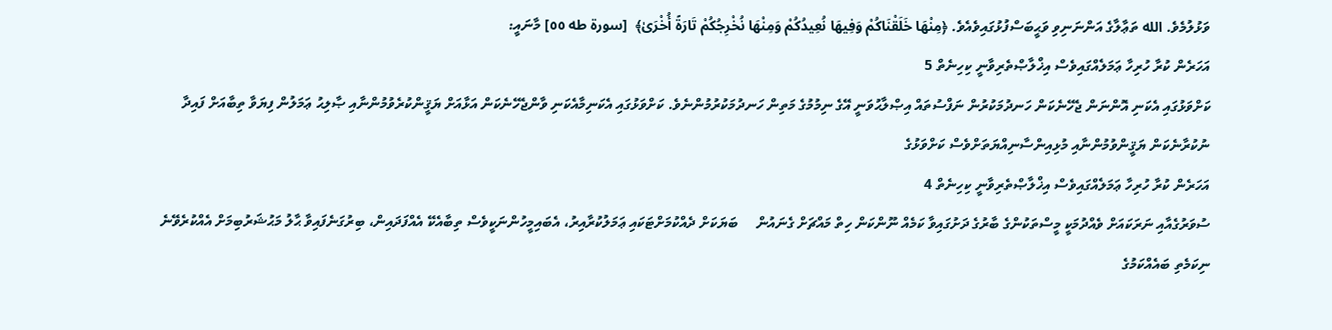ވަޅުލުމެވެ. الله ތަޢާލާގެ އަންނަނިވި ވަޙީބަސްފުޅުގައިވެއެވެ. ﴿مِنْهَا خَلَقْنَاكُمْ وَفِيهَا نُعِيدُكُمْ وَمِنْهَا نُخْرِجُكُمْ تَارَةً أُخْرَىٰ﴾  [سورة طه ٥٥] މާނައީ:
އަހަރެން ކުރާ ހުރިހާ ޢަމަލެއްގައިވެސް އިޚްލާޞްތެރިވާނީ ކިހިނެތް 5
ކަށްވަޅުގައި އެކަނި އޮންނަން ޖެހޭނެކަން ހަނދުމަކުރުން ނަފްސުތައް އިޞްލާޙުވަނީ އޭގެ ނިމުމުގެ މަތިން ހަނދުމަކުރުމުންނެވެ. ކަށްވަޅުގައި އެކަނިމާއެކަނި ވާންޖެހޭނެކަން އަޅާއަށް ޔަޤީންކުރެވުމުންނާއި ޞާލިޙު ޢަމަލުން ފިޔަވާ ތިބާއަށް ފައިދާ ނުކުރާނެކަން ޔަޤީންވުމުންނާއި މުޅިއިންސާނިއްޔަތަށްވެސް ކަށްވަޅުގެ
އަހަރެން ކުރާ ހުރިހާ ޢަމަލެއްގައިވެސް އިޚްލާޞްތެރިވާނީ ކިހިނެތް 4
ސުވަރުގެއާއި ނަރަކައަށް ވެއްދުމަކީ މީސްތަކުންގެ ބާރުގެ ދަށުގައިވާ ކަމެއް ނޫންކަން ހިތް މައްޗަށް ގެނައުން     ބަޔަކަށް ދެއްކުމަށްޓަކައި ޢަމަލުކުރާއިރު، އެބައިމީހުންނަކީވެސް ތިބާއެކޭ އެއްފަދައިން، ބިރުގަނެފައިވާ ޙާލު މަޙުޝަރުބިމަށް އެއްކުރެވޭނެ ނިކަމެތި ބައެއްކަމުގެ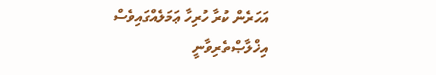އަހަރެން ކުރާ ހުރިހާ ޢަމަލެއްގައިވެސް އިޚްލާޞްތެރިވާނީ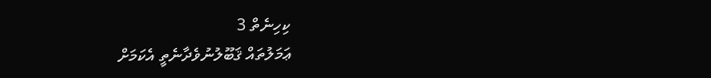ކިހިނެތް 3
ޢަމަލުތައް ޤަބޫލުނުވެދާނެތީ އެކަމަށް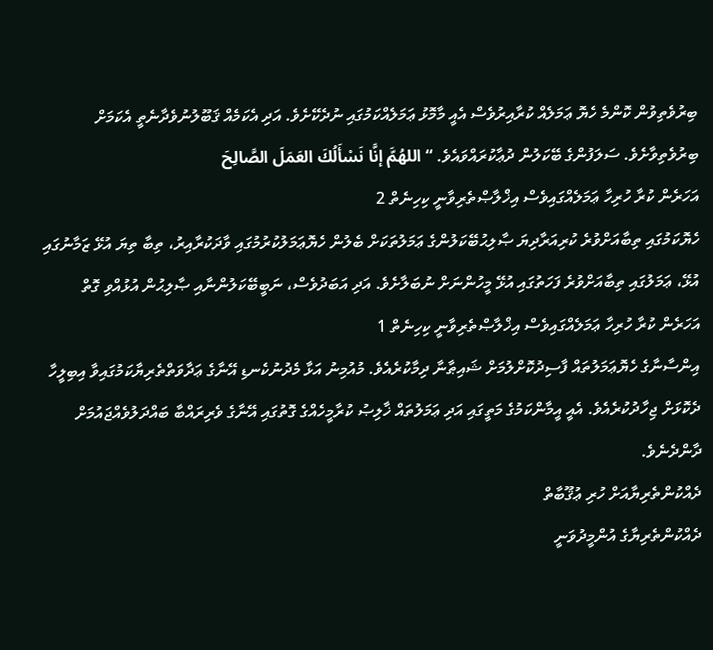ބިރުވެތިވުން ކޮންމެ ހެޔޮ ޢަމަލެއް ކުރާއިރުވެސް އެއީ މާމޮޅު ޢަމަލެއްކަމުގައި ނުދެކޭށެވެ. އަދި އެކަމެއް ޤަބޫލުނުވެދާނެތީ އެކަމަށް ބިރުވެތިވާށެވެ. ސަލަފުންގެ ބޭކަލުން ދުޢާކުރައްވައެވެ. “اللهُمَّ إنَّا نَسْأَلُكَ العَمَلَ الصَّالِحَ
އަހަރެން ކުރާ ހުރިހާ ޢަމަލެއްގައިވެސް އިޚްލާޞްތެރިވާނީ ކިހިނެތް 2
ހެޔޮކަމުގައި ތިބާއަށްވުރެ ކުރިއަރާދިޔަ ޞާލިޙުބޭކަލުންގެ ޢަމަލުތަކަށް ބެލުން ހެޔޮޢަމަލުކުރުމުގައި ވާދަކުރާއިރު، ތިބާ ތިޔަ އުޅޭ ޒަމާނުގައި އުޅޭ، ޢަމަލުގައި ތިބާއަށްވުރެ ފަހަތުގައި އުޅޭ މީހުންނަށް ނުބަލާށެވެ. އަދި އަބަދުވެސް، ނަބީބޭކަލުންނާއި ޞާލިޙުން އުޅުއްވި ގޮތް
އަހަރެން ކުރާ ހުރިހާ ޢަމަލެއްގައިވެސް އިޚްލާޞްތެރިވާނީ ކިހިނެތް 1
އިންސާނާގެ ހެޔޮޢަމަލުތައް ފާސިދުކޮށްލުމަށް ޝައިޠާނާ ދިމާކުރެއެވެ. މުއުމިނު އަޅާ މެދުނުކެނޑި އޭނާގެ ޢަދާވަތްތެރިޔާކަމުގައިވާ އިބިލީހާ ދެކޮޅަށް ޖިހާދުކުރެއެވެ. އެއީ އީމާންކަމުގެ މަތީގައި އަދި ޢަމަލުތައް ޚާލިޞު ކުރާމީހެއްގެ ގޮތުގައި އޭނާގެ ވެރިރައްބާ ބައްދަލުވެއްޖައުމަށް ދާންދެނެވެ.
ދެއްކުންތެރިޔާއަށް ހުރި ޢުޤޫބާތް
ދެއްކުންތެރިޔާގެ އުންމީދުވަނީ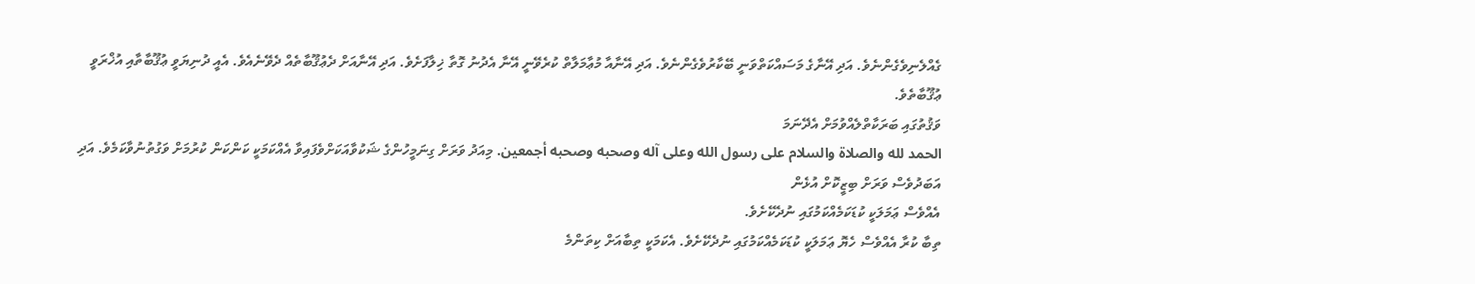ގެއްލެނިވެގެންނެވެ. އަދި އޭނާގެ މަސައްކަތްވަނީ ބޭކާރުވެގެންނެވެ. އަދި އޭނާއާ މުޢާމަލާތް ކުރެވޭނީ އޭނާ އެދުނު ގޮތާ ޚިލާފަށެވެ. އަދި އޭނާއަށް ދެޢުޤޫބާތެއް ދެވޭނެއެވެ. އެއީ ދުނިޔަވީ ޢުޤޫބާތާއި އުޚްރަވީ ޢުޤޫބާތެވެ.
ވަޤުތުގައި ބަރަކާތްލެއްވުމަށް އެދޭނަމަ
الحمد لله والصلاة والسلام على رسول الله وعلى آله وصحبه وصحبه أجمعين. މިއަދު ވަރަށް ގިނަމީހުންގެ ޝަކުވާއަކަށްވެފައިވާ އެއްކަމަކީ ކަންކަން ކުރުމަށް ވަގުތުނުވާކަމެވެ. އަދި އަބަދުވެސް ވަރަށް ބިޒީކޮށް އުޅެން
އެއްވެސް ޢަމަލަކީ ކުޑަކަމެއްކަމުގައި ނުދެކޭށެވެ.
ތިބާ ކުރާ އެއްވެސް ހެޔޮ ޢަމަލަކީ ކުޑަކަމެއްކަމުގައި ނުދެކޭށެވެ. އެކަމަކީ ތިބާއަށް ކިތަންމެ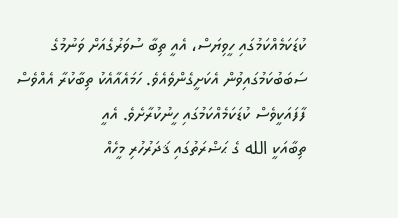ކުޑަކަމެއްކަމުގައި ހީވިޔަސް، އެއީ ތިބާ ސުވަރުގެއަށް ވަނުމުގެ ސަބަބުކަމުގައިވުން އެކަށީގެންވެއެވެ. ހަމައެއާއެކު ތިބާކުރާ އެއްވެސް ފާފައަކީވެސް ކުޑަކަމެއްކަމުގައި ހީނުކުރާށެވެ. އެއީ
ތިބާއަކީ الله ގެ ޙަޟްރަތުގައި ޤަދަރުހުރި މީހެއް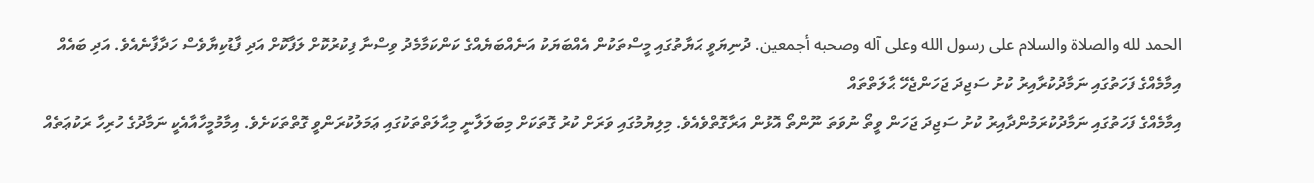الحمد لله والصلاة والسلام على رسول الله وعلى آله وصحبه أجمعين. ދުނިޔަވީ ޙަޔާތުގައި މީސްތަކުން އެއްބަޔަކު އަނެއްބަޔެއްގެ ކަންކަމާމެދު ވިސްނާ ފިކުރުކޮށް ލަފާކޮށް އަދި ފާޑުކިޔާވެސް ހަދާފާނެއެވެ. އަދި ބައެއް
އިމާމެއްގެ ފަހަތުގައި ނަމާދުކުރާއިރު ކުށު ސަޖިދަ ޖަހަންޖެހޭ ޙާލަތްތައް
އިމާމެއްގެ ފަހަތުގައި ނަމާދުކުރަމުންދާއިރު ކުށު ސަޖިދަ ޖަހަން ވީތޯ ނުވަތަ ނޫންތޯ އޮޅުން އަރާގޮތްވެއެވެ. މިލިޔުމުގައި ވަރަށް ކުރު ގޮތަކަށް މިބަލަލާނީ މިޙާލަތްތަކުގައި ޢަމަލުކުރަންވީ ގޮތްތަކަށެވެ. އިމާމުމީހާއާއެކީ ނަމާދުގެ ހުރިހާ ރަކުޢަތެއް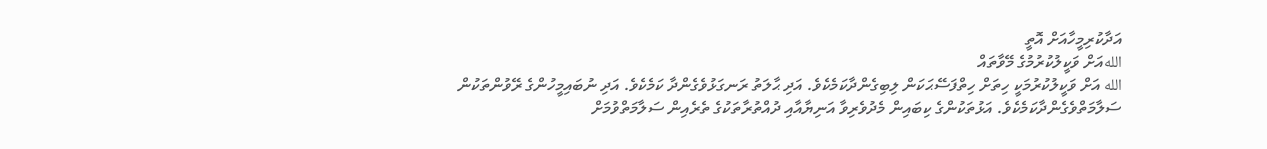އަދާކުރިމީހާއަށް އޮތީ
اللهއަށް ވަކީލުކުރުމުގެ މޭވާތައް
الله އަށް ވަކީލުކުރުމަކީ ހިތަށް ހިތްފަސޭޙަކަން ލިބިގެންދާކަމެކެވެ. އަދި ޙާލަތު ރަނގަޅުވެގެންދާ ކަމެކެވެ. އަދި ނުބައިމީހުންގެ ރޭވުންތަކުން ސަލާމަތްވެގެންދާކަމެކެވެ. އަޅުތަކުންގެ ކިބައިން މެދުވެރިވާ އަނިޔާއާއި ދުއްތުރާތަކުގެ ތެރެއިން ސަލާމަތްވުމަށް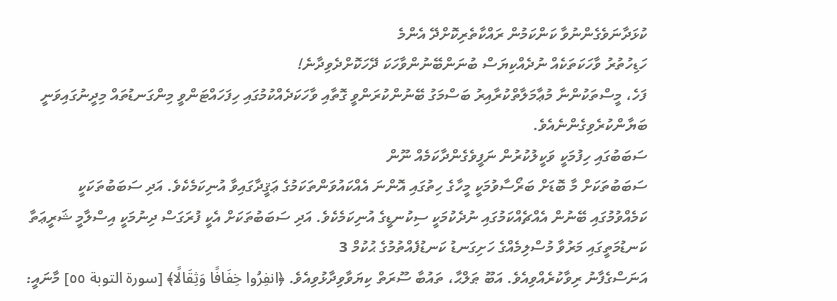ކުޅަދާނަވެގެންނުވާ ކަންކަމުން ރައްކާތެރިކޮށްދޭ އެންމެ
ހަޑިހުތުރު ވާހަކަތަކެއް ނުދެއްކިޔަސް ބުނަންބޭނުންވާހަކަ ދޭހަކޮށްދެވިދާނެ!
ފަހެ، މީސްތަކުންނާ މުޢާމަލާތްކުރާއިރު ބަސްމަގު ބޭނުންކުރަންވީ ގޮތާއި ވާހަކަދެއްކުމުގައި ހިފަހައްޓަންވީ މިންގަނޑުތައް މިދީނުގައިވަނީ ބަޔާންކުރެވިގެންނެއެވެ.
ސަބަބުގައި ހިފުމަކީ ވަކީލުކުރުން ނަފީވެގެންދާކަމެއް ނޫން
ސަބަބުތަކަށް މާ ބޮޑަށް ބަރޯސާވުމަކީ މީހާގެ ހިތުގައި އޮންނަ އެއްކައުވަންތަކަމުގެ ޢަޤީދާގައިވާ އުނިކަމެކެވެ. އަދި ސަބަބުތަކަކީ ކަމެއްވުމުގައި ބޭނުން އެއްޗެއްކަމުގައި ނުދެކުމަކީ ސިކުނޑީގެ އުނިކަމެކެވެ. އަދި ސަބަބުތަކަށް އެކީ ފުރަގަސް ދިނުމަކީ އިސްލާމީ ޝަރީޢަތާ
ކަނޑުމަތީގައި މަރުވާ މުސްލިމެއްގެ ހަށިގަނޑު ކަނޑުފެއްތުމުގެ ޙުކުމް 3
އަނަސްގެފާނު ރިވާކުރެއްވިއެވެ. އަބޫ ޠަލްޙާ، ތައުބާ ސޫރަތް ކިޔަވާވިދާޅުވިއެވެ. ﴿انفِرُوا خِفَافًا وَثِقَالًا﴾ [سورة التوبة ٥٥] މާނައީ: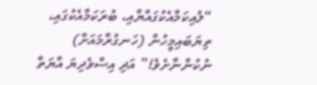“ލުއިކަމާއެކުގައްޔާއި، ބުރަކަމާއެކުގައި، ތިޔަބައިމީހުން (ހަނގުރާމައަށް) ނުކުންނާށެވެ!” އަދި އިސްވެދިޔަ އާޔަތާ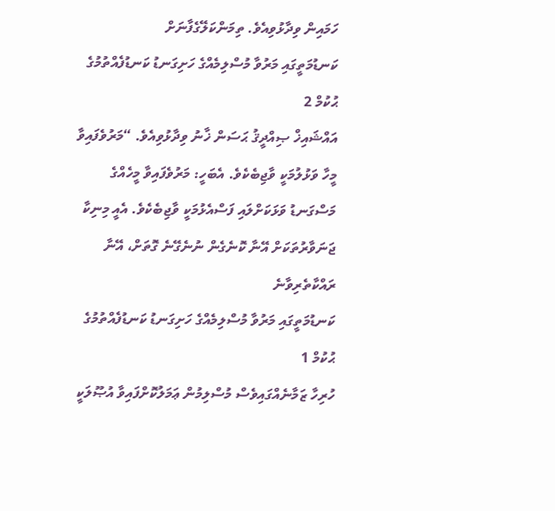ހަމައިން ވިދާޅުވިއެވެ. ތިމަންކަލޭގެފާނަށް
ކަނޑުމަތީގައި މަރުވާ މުސްލިމެއްގެ ހަށިގަނޑު ކަނޑުފެއްތުމުގެ ޙުކުމް 2
އައްޝައިޚް ޞިއްދީޤު ޙަސަން ޚާނު ވިދާޅުވިއެވެ. “މަރުވެފައިވާ މީހާ ވަޅުލުމަކީ ވާޖިބެކެވެ. އެބަހީ: މަރުވެފައިވާ މީހެއްގެ މަސްގަނޑު ވަޅަކަށްލައި ފަސްއެޅުމަކީ ވާޖިބެކެވެ. އެއީ މިނިކާ ޖަނަވާރުތަކަށް އޭނާ ކޮނެގެން ނުނެގޭނެ ގޮތަށް، އޭނާ ރައްކާތެރިވާނެ
ކަނޑުމަތީގައި މަރުވާ މުސްލިމެއްގެ ހަށިގަނޑު ކަނޑުފެއްތުމުގެ ޙުކުމް 1
ހުރިހާ ޒަމާނެއްގައިވެސް މުސްލިމުން ޢަމަލުކޮށްފައިވާ އުޞޫލަކީ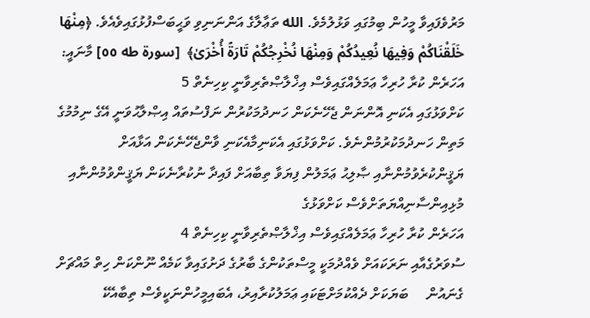މަރުވެފައިވާ މީހުން ބިމުގައި ވަޅުލުމެވެ. الله ތަޢާލާގެ އަންނަނިވި ވަޙީބަސްފުޅުގައިވެއެވެ. ﴿مِنْهَا خَلَقْنَاكُمْ وَفِيهَا نُعِيدُكُمْ وَمِنْهَا نُخْرِجُكُمْ تَارَةً أُخْرَىٰ﴾  [سورة طه ٥٥] މާނައީ:
އަހަރެން ކުރާ ހުރިހާ ޢަމަލެއްގައިވެސް އިޚްލާޞްތެރިވާނީ ކިހިނެތް 5
ކަށްވަޅުގައި އެކަނި އޮންނަން ޖެހޭނެކަން ހަނދުމަކުރުން ނަފްސުތައް އިޞްލާޙުވަނީ އޭގެ ނިމުމުގެ މަތިން ހަނދުމަކުރުމުންނެވެ. ކަށްވަޅުގައި އެކަނިމާއެކަނި ވާންޖެހޭނެކަން އަޅާއަށް ޔަޤީންކުރެވުމުންނާއި ޞާލިޙު ޢަމަލުން ފިޔަވާ ތިބާއަށް ފައިދާ ނުކުރާނެކަން ޔަޤީންވުމުންނާއި މުޅިއިންސާނިއްޔަތަށްވެސް ކަށްވަޅުގެ
އަހަރެން ކުރާ ހުރިހާ ޢަމަލެއްގައިވެސް އިޚްލާޞްތެރިވާނީ ކިހިނެތް 4
ސުވަރުގެއާއި ނަރަކައަށް ވެއްދުމަކީ މީސްތަކުންގެ ބާރުގެ ދަށުގައިވާ ކަމެއް ނޫންކަން ހިތް މައްޗަށް ގެނައުން     ބަޔަކަށް ދެއްކުމަށްޓަކައި ޢަމަލުކުރާއިރު، އެބައިމީހުންނަކީވެސް ތިބާއެކޭ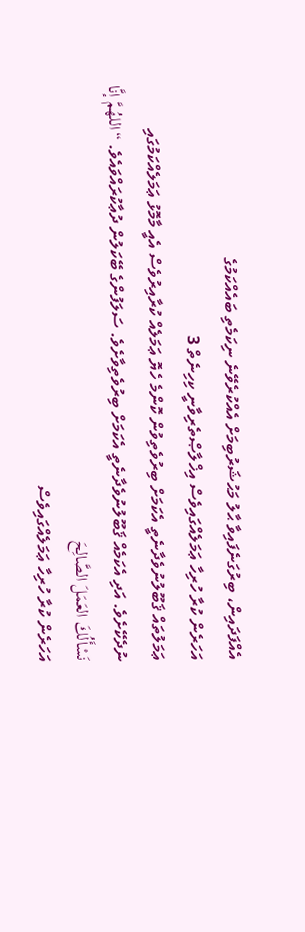އެއްފަދައިން، ބިރުގަނެފައިވާ ޙާލު މަޙުޝަރުބިމަށް އެއްކުރެވޭނެ ނިކަމެތި ބައެއްކަމުގެ
އަހަރެން ކުރާ ހުރިހާ ޢަމަލެއްގައިވެސް އިޚްލާޞްތެރިވާނީ ކިހިނެތް 3
ޢަމަލުތައް ޤަބޫލުނުވެދާނެތީ އެކަމަށް ބިރުވެތިވުން ކޮންމެ ހެޔޮ ޢަމަލެއް ކުރާއިރުވެސް އެއީ މާމޮޅު ޢަމަލެއްކަމުގައި ނުދެކޭށެވެ. އަދި އެކަމެއް ޤަބޫލުނުވެދާނެތީ އެކަމަށް ބިރުވެތިވާށެވެ. ސަލަފުންގެ ބޭކަލުން ދުޢާކުރައްވައެވެ. “اللهُمَّ إنَّا نَسْأَلُكَ العَمَلَ الصَّالِحَ
އަހަރެން ކުރާ ހުރިހާ ޢަމަލެއްގައިވެސް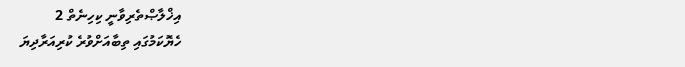އިޚްލާޞްތެރިވާނީ ކިހިނެތް 2
ހެޔޮކަމުގައި ތިބާއަށްވުރެ ކުރިއަރާދިޔަ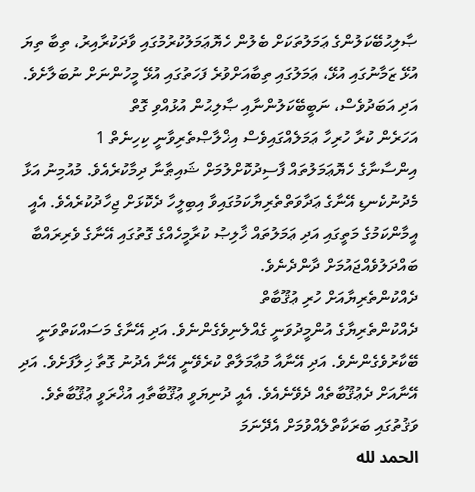ޞާލިޙުބޭކަލުންގެ ޢަމަލުތަކަށް ބެލުން ހެޔޮޢަމަލުކުރުމުގައި ވާދަކުރާއިރު، ތިބާ ތިޔަ އުޅޭ ޒަމާނުގައި އުޅޭ، ޢަމަލުގައި ތިބާއަށްވުރެ ފަހަތުގައި އުޅޭ މީހުންނަށް ނުބަލާށެވެ. އަދި އަބަދުވެސް، ނަބީބޭކަލުންނާއި ޞާލިޙުން އުޅުއްވި ގޮތް
އަހަރެން ކުރާ ހުރިހާ ޢަމަލެއްގައިވެސް އިޚްލާޞްތެރިވާނީ ކިހިނެތް 1
އިންސާނާގެ ހެޔޮޢަމަލުތައް ފާސިދުކޮށްލުމަށް ޝައިޠާނާ ދިމާކުރެއެވެ. މުއުމިނު އަޅާ މެދުނުކެނޑި އޭނާގެ ޢަދާވަތްތެރިޔާކަމުގައިވާ އިބިލީހާ ދެކޮޅަށް ޖިހާދުކުރެއެވެ. އެއީ އީމާންކަމުގެ މަތީގައި އަދި ޢަމަލުތައް ޚާލިޞު ކުރާމީހެއްގެ ގޮތުގައި އޭނާގެ ވެރިރައްބާ ބައްދަލުވެއްޖައުމަށް ދާންދެނެވެ.
ދެއްކުންތެރިޔާއަށް ހުރި ޢުޤޫބާތް
ދެއްކުންތެރިޔާގެ އުންމީދުވަނީ ގެއްލެނިވެގެންނެވެ. އަދި އޭނާގެ މަސައްކަތްވަނީ ބޭކާރުވެގެންނެވެ. އަދި އޭނާއާ މުޢާމަލާތް ކުރެވޭނީ އޭނާ އެދުނު ގޮތާ ޚިލާފަށެވެ. އަދި އޭނާއަށް ދެޢުޤޫބާތެއް ދެވޭނެއެވެ. އެއީ ދުނިޔަވީ ޢުޤޫބާތާއި އުޚްރަވީ ޢުޤޫބާތެވެ.
ވަޤުތުގައި ބަރަކާތްލެއްވުމަށް އެދޭނަމަ
الحمد لله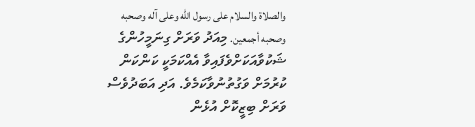والصلاة والسلام على رسول الله وعلى آله وصحبه وصحبه أجمعين. މިއަދު ވަރަށް ގިނަމީހުންގެ ޝަކުވާއަކަށްވެފައިވާ އެއްކަމަކީ ކަންކަން ކުރުމަށް ވަގުތުނުވާކަމެވެ. އަދި އަބަދުވެސް ވަރަށް ބިޒީކޮށް އުޅެން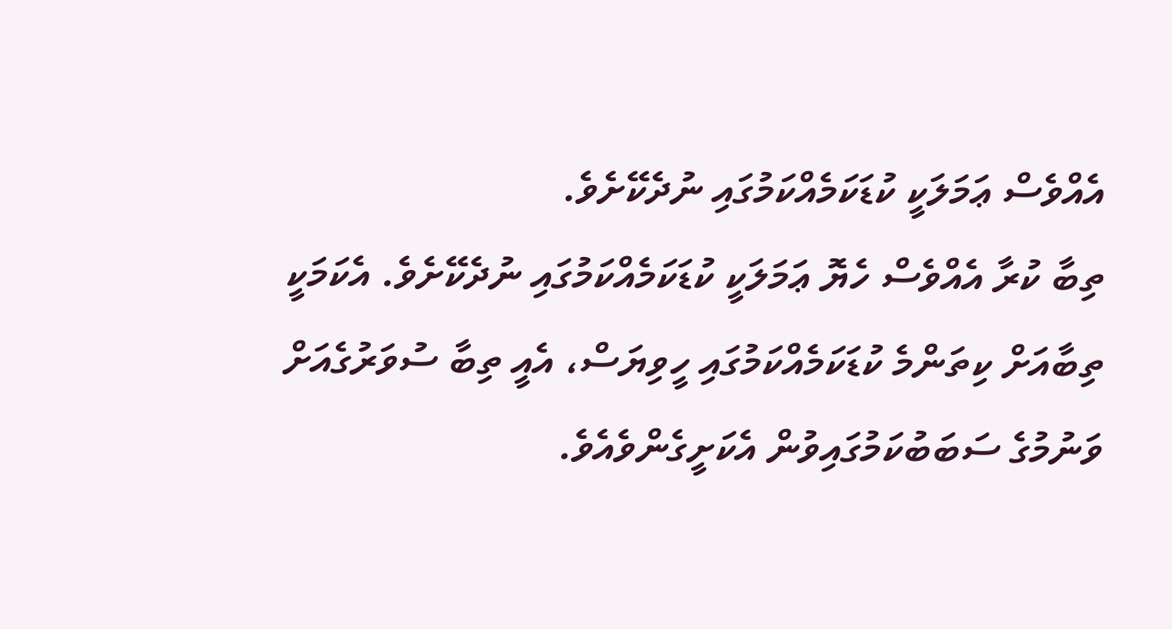އެއްވެސް ޢަމަލަކީ ކުޑަކަމެއްކަމުގައި ނުދެކޭށެވެ.
ތިބާ ކުރާ އެއްވެސް ހެޔޮ ޢަމަލަކީ ކުޑަކަމެއްކަމުގައި ނުދެކޭށެވެ. އެކަމަކީ ތިބާއަށް ކިތަންމެ ކުޑަކަމެއްކަމުގައި ހީވިޔަސް، އެއީ ތިބާ ސުވަރުގެއަށް ވަނުމުގެ ސަބަބުކަމުގައިވުން އެކަށީގެންވެއެވެ.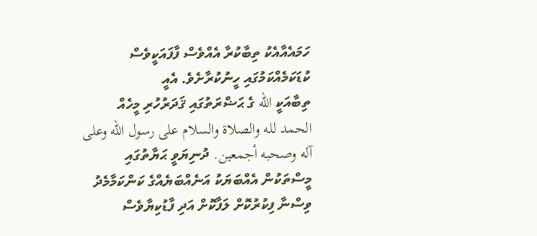ހަމައެއާއެކު ތިބާކުރާ އެއްވެސް ފާފައަކީވެސް ކުޑަކަމެއްކަމުގައި ހީނުކުރާށެވެ. އެއީ
ތިބާއަކީ الله ގެ ޙަޟްރަތުގައި ޤަދަރުހުރި މީހެއް
الحمد لله والصلاة والسلام على رسول الله وعلى آله وصحبه أجمعين. ދުނިޔަވީ ޙަޔާތުގައި މީސްތަކުން އެއްބަޔަކު އަނެއްބަޔެއްގެ ކަންކަމާމެދު ވިސްނާ ފިކުރުކޮށް ލަފާކޮށް އަދި ފާޑުކިޔާވެސް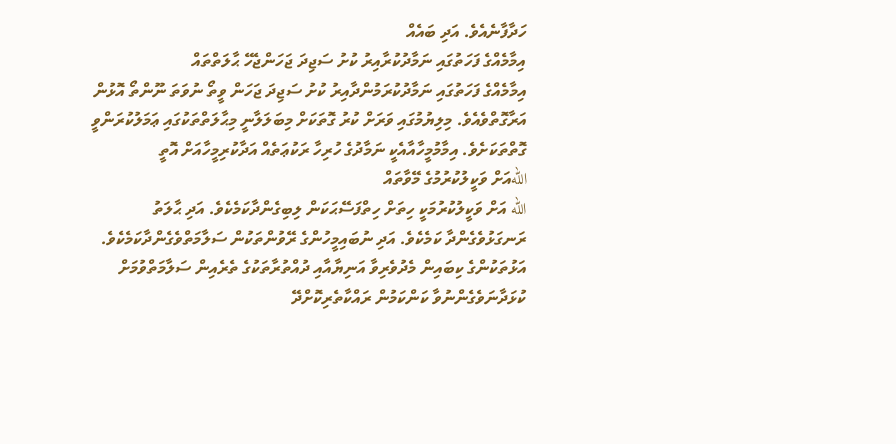ހަދާފާނެއެވެ. އަދި ބައެއް
އިމާމެއްގެ ފަހަތުގައި ނަމާދުކުރާއިރު ކުށު ސަޖިދަ ޖަހަންޖެހޭ ޙާލަތްތައް
އިމާމެއްގެ ފަހަތުގައި ނަމާދުކުރަމުންދާއިރު ކުށު ސަޖިދަ ޖަހަން ވީތޯ ނުވަތަ ނޫންތޯ އޮޅުން އަރާގޮތްވެއެވެ. މިލިޔުމުގައި ވަރަށް ކުރު ގޮތަކަށް މިބަލަލާނީ މިޙާލަތްތަކުގައި ޢަމަލުކުރަންވީ ގޮތްތަކަށެވެ. އިމާމުމީހާއާއެކީ ނަމާދުގެ ހުރިހާ ރަކުޢަތެއް އަދާކުރިމީހާއަށް އޮތީ
اللهއަށް ވަކީލުކުރުމުގެ މޭވާތައް
الله އަށް ވަކީލުކުރުމަކީ ހިތަށް ހިތްފަސޭޙަކަން ލިބިގެންދާކަމެކެވެ. އަދި ޙާލަތު ރަނގަޅުވެގެންދާ ކަމެކެވެ. އަދި ނުބައިމީހުންގެ ރޭވުންތަކުން ސަލާމަތްވެގެންދާކަމެކެވެ. އަޅުތަކުންގެ ކިބައިން މެދުވެރިވާ އަނިޔާއާއި ދުއްތުރާތަކުގެ ތެރެއިން ސަލާމަތްވުމަށް ކުޅަދާނަވެގެންނުވާ ކަންކަމުން ރައްކާތެރިކޮށްދޭ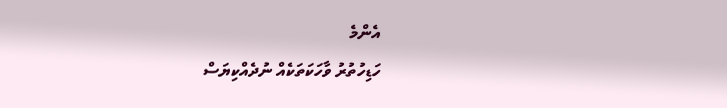އެންމެ
ހަޑިހުތުރު ވާހަކަތަކެއް ނުދެއްކިޔަސް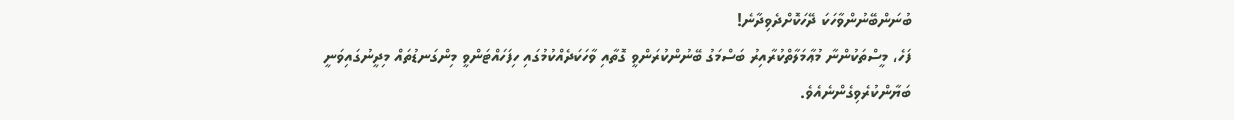ބުނަންބޭނުންވާހަކަ ދޭހަކޮށްދެވިދާނެ!
ފަހެ، މީސްތަކުންނާ މުޢާމަލާތްކުރާއިރު ބަސްމަގު ބޭނުންކުރަންވީ ގޮތާއި ވާހަކަދެއްކުމުގައި ހިފަހައްޓަންވީ މިންގަނޑުތައް މިދީނުގައިވަނީ ބަޔާންކުރެވިގެންނެއެވެ.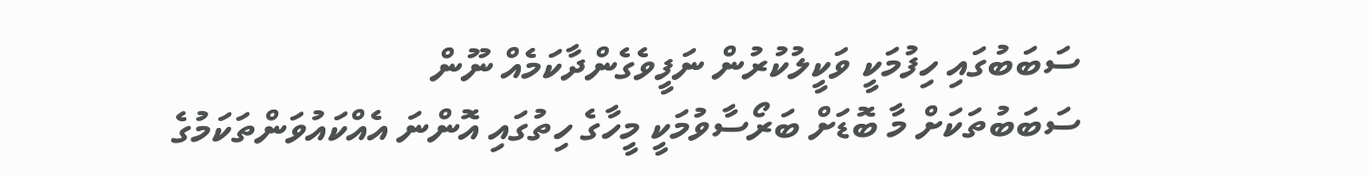ސަބަބުގައި ހިފުމަކީ ވަކީލުކުރުން ނަފީވެގެންދާކަމެއް ނޫން
ސަބަބުތަކަށް މާ ބޮޑަށް ބަރޯސާވުމަކީ މީހާގެ ހިތުގައި އޮންނަ އެއްކައުވަންތަކަމުގެ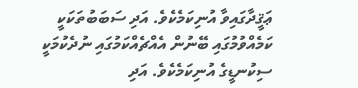ޢަޤީދާގައިވާ އުނިކަމެކެވެ. އަދި ސަބަބުތަކަކީ ކަމެއްވުމުގައި ބޭނުން އެއްޗެއްކަމުގައި ނުދެކުމަކީ ސިކުނޑީގެ އުނިކަމެކެވެ. އަދި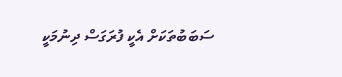ސަބަބުތަކަށް އެކީ ފުރަގަސް ދިނުމަކީ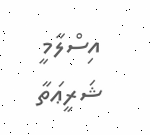އިސްލާމީ ޝަރީޢަތާ